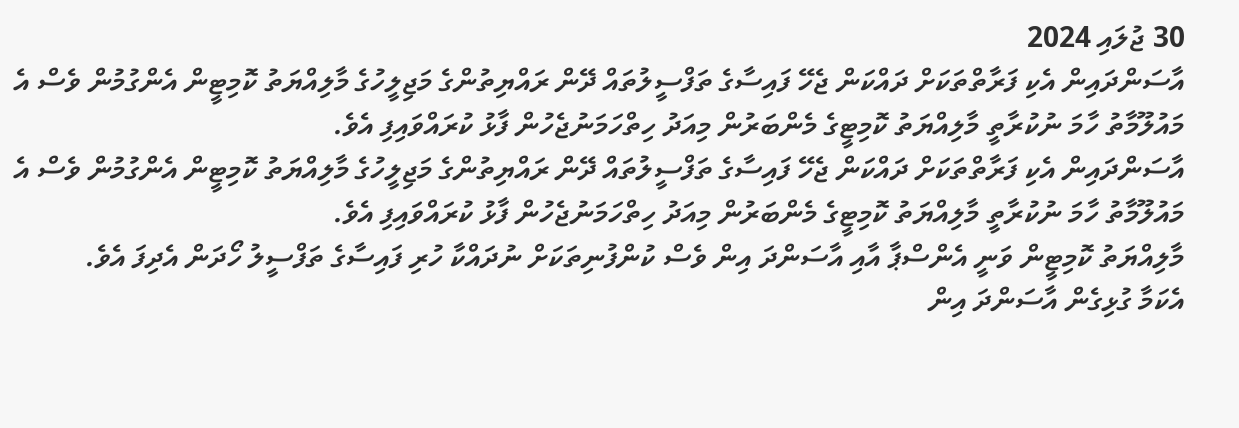30 ޖުލައި 2024
އާސަންދައިން އެކި ފަރާތްތަކަށް ދައްކަން ޖެހޭ ފައިސާގެ ތަފްސީލުތައް ދޭން ރައްޔިތުންގެ މަޖިލީހުގެ މާލިއްޔަތު ކޮމިޓީން އެންގުމުން ވެސް އެ މައުލޫމާތު ހާމަ ނުކުރާތީ މާލިއްޔަތު ކޮމިޓީގެ މެންބަރުން މިއަދު ހިތްހަމަނުޖެހުން ފާޅު ކުރައްވައިފި އެވެ.
އާސަންދައިން އެކި ފަރާތްތަކަށް ދައްކަން ޖެހޭ ފައިސާގެ ތަފްސީލުތައް ދޭން ރައްޔިތުންގެ މަޖިލީހުގެ މާލިއްޔަތު ކޮމިޓީން އެންގުމުން ވެސް އެ މައުލޫމާތު ހާމަ ނުކުރާތީ މާލިއްޔަތު ކޮމިޓީގެ މެންބަރުން މިއަދު ހިތްހަމަނުޖެހުން ފާޅު ކުރައްވައިފި އެވެ.
މާލިއްޔަތު ކޮމިޓީން ވަނީ އެންސްޕާ އާއި އާސަންދަ އިން ވެސް ކުންފުނިތަކަށް ނުދައްކާ ހުރި ފައިސާގެ ތަފްސީލު ހޯދަން އެދިފަ އެވެ.
އެކަމާ ގުޅިގެން އާސަންދަ އިން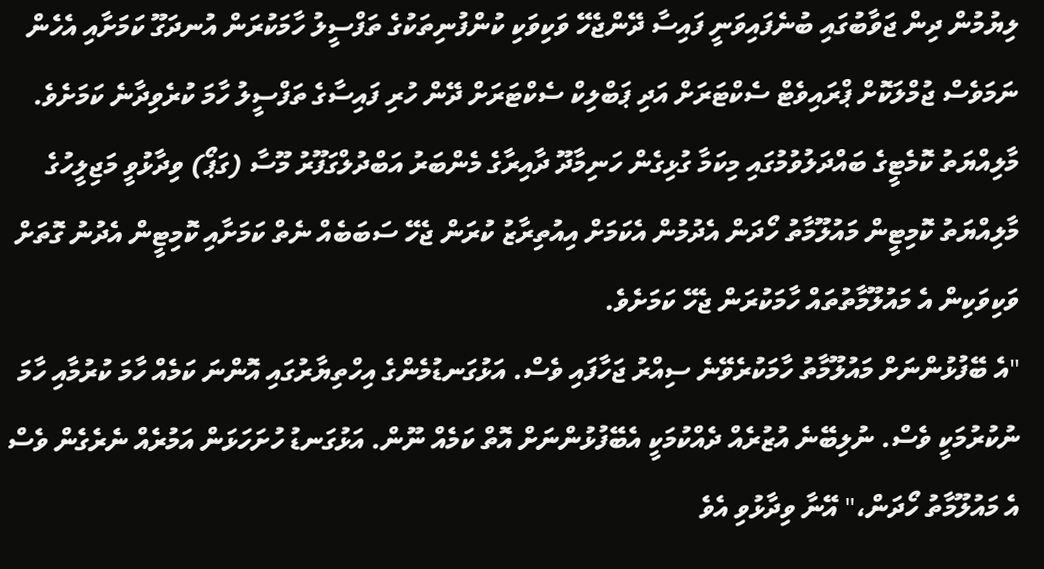ލިޔުމުން ދިން ޖަވާބުގައި ބުނެފައިވަނީ ފައިސާ ދޭންޖެހޭ ވަކިވަކި ކުންފުނިތަކުގެ ތަފްސީލު ހާމަކުރަން އުނދަގޫ ކަމަށާއި އެހެން ނަމަވެސް ޖުމްލަކޮށް ޕްރައިވެޓް ސެކްޓަރަށް އަދި ޕަބްލިކް ސެކްޓަރަށް ދޭން ހުރި ފައިސާގެ ތަފްސީލު ހާމަ ކުރެވިދާނެ ކަމަށެވެ.
މާލިއްޔަތު ކޮމެޓީގެ ބައްދަލުވުމުގައި މިކަމާ ގުޅިގެން ހަނިމާދޫ ދާއިރާގެ މެންބަރު އަބްދުލްގަފޫރު މޫސާ (ގަޕޯ) ވިދާޅުވީ މަޖިލީހުގެ މާލިއްޔަތު ކޮމިޓީން މައުލޫމާތު ހޯދަން އެދުމުން އެކަމަށް އިއުތިރާޒު ކުރަން ޖެހޭ ސަބަބެއް ނެތް ކަމަށާއި ކޮމިޓީން އެދުނު ގޮތަށް ވަކިވަކިން އެ މައުލޫމާތުތައް ހާމަކުރަން ޖެހޭ ކަމަށެވެ.
"އެ ބޭފުޅުންނަށް މައުލޫމާތު ހާމަކުރެވޭނެ ސިއްރު ޖަހާފައި ވެސް. އަޅުގަނޑުމެންގެ އިހްތިޔާރުގައި އޮންނަ ކަމެއް ހާމަ ކުރުމާއި ހާމަ ނުކުރުމަކީ ވެސް. ނުލިބޭނެ އުޒުރެއް ދެއްކުމަކީ އެބޭފުޅުންނަށް އޮތް ކަމެއް ނޫން. އަޅުގަނޑު ހުށަހަޅަން އަމުރެއް ނެރެގެން ވެސް އެ މައުލޫމާތު ހޯދަން،" އޭނާ ވިދާޅުވި އެވެ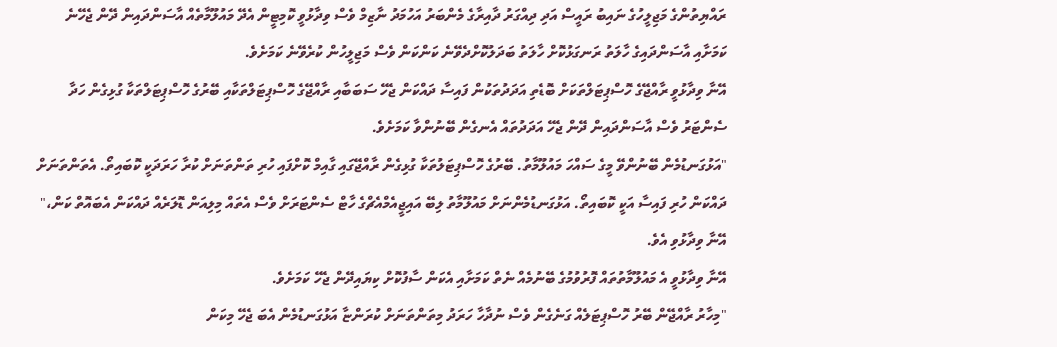ރައްޔިތުންގެ މަޖިލީހުގެ ނައިބު ރައީސް އަދި ދިއްގަރު ދާއިރާގެ މެންބަރު އަހުމަދު ނާޒިމް ވެސް ވިދާޅުވީ ކޮމިޓީން އެދޭ މައުލޫމާތެއް އާސަންދައިން ދޭން ޖެހޭނެ ކަމަށާއި އާސަންދައިގެ ހާލަތު ރަނގަޅުކޮށް ހާލަތު ބަދަލުކޮށްދެވޭނެ ކަންކަން ވެސް މަޖިލީހުން ކުރެވޭނެ ކަމަށެވެ.
އޭނާ ވިދާޅުވީ ރާއްޖޭގެ ހޮސްޕިޓަލްތަކަށް ބޮޑެތި އަދަދުތަކުން ފައިސާ ދައްކަން ޖެހޭ ސަބަބާއި ރާއްޖޭގެ ހޮސްޕިޓަލްތަކާއި ބޭރުގެ ހޮސްޕިޓަލްތަކާ ގުޅިގެން ހަދާ ސެންޓަރު ވެސް އާސަންދައިން ދޭން ޖެހޭ އަދަދުތައް އެނގެން ބޭނުންވާ ކަމަށެވެ.
"އަޅުގަނޑުމެން ބޭނުންވޭ މީގެ ސައްހަ މައުލޫމާތު. ބޭރުގެ ހޮސްޕިޓަލުތަކާ ގުޅިގެން ރާއްޖޭގައި ގާއިމް ކޮށްފައި ހުރި ތަންތަނަށް ކުރާ ހަރަދަކީ ކޮބައިތޯ. އެތަންތަނަށް ދައްކަން ހުރި ފައިސާ އަކީ ކޮބައިތޯ. އަޅުގަނޑުމެންނަށް މައުލޫމާތު ލިބޭ އައިޖީއެމްއެޗްގެ ހާޓް ސެންޓަރަށް ވެސް އެތައް މިލިއަން ޑޮލަރެއް ދައްކަން އެބައޮތް ކަން،" އޭނާ ވިދާޅުވި އެވެ.
އޭނާ ވިދާޅުވީ އެ މައުލޫމާތުތައް ފޮރުވުމުގެ ބޭނުމެއް ނެތް ކަމަށާއި އެކަން ސާފުކޮށް ކިޔައިދޭން ޖެހޭ ކަމަށެވެ.
"މިހާރު ރާއްޖޭން ބޭރު ހޮސްޕިޓަލެއް ގަނެގެން ވެސް ނުދާހާ ހަރަދު މިތަންތަނަށް ކުރަންޏާ އަޅުގަނޑުމެން އެބަ ޖެހޭ މިކަން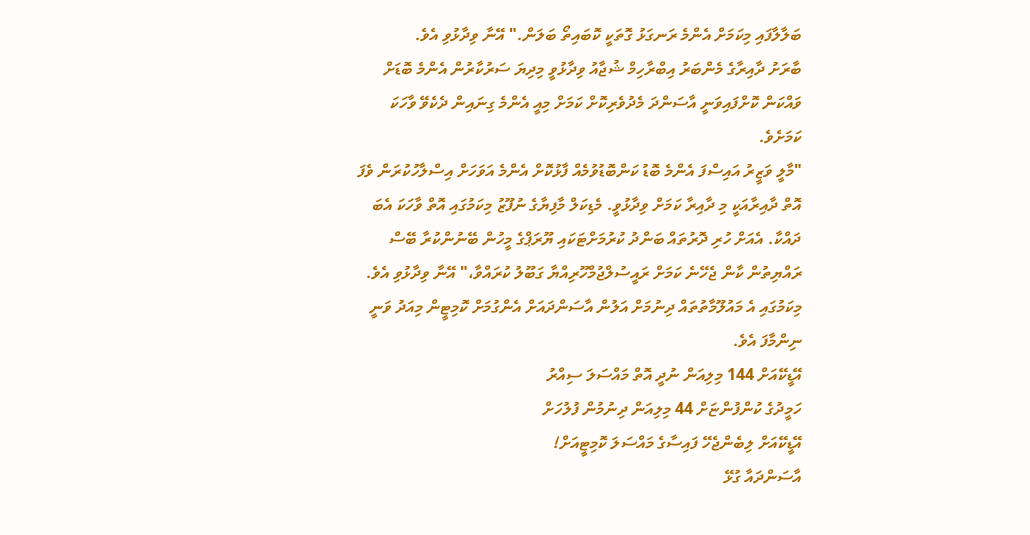ބަލާލާފައި މިކަމަށް އެންމެ ރަނގަޅު ގޮތަކީ ކޮބައިތޯ ބަލަން." އޭނާ ވިދާޅުވި އެވެ.
ބާރަށު ދާއިރާގެ މެންބަރު އިބްރާހިމް ޝުޖާއު ވިދާޅުވީ މިދިޔަ ސަރުކާރުން އެންމެ ބޮޑަށް ވައްކަން ކޮށްފައިވަނީ އާސަންދަ މެދުވެރިކޮށް ކަމަށް މިއީ އެންމެ ގިނައިން ދެކެވޭ ވާހަކަ ކަމަށެވެ.
"މާލީ ވަޒީރު އައިސްފަ އެންމެ ބޮޑު ކަންބޮޑުވުމެއް ފާޅުކޮށް އެންމެ އަވަހަށް އިސްލާހުކުރަން ވެފަ އޮތް ދާއިރާއަކީ މި ދާއިރާ ކަމަށް ވިދާޅުވީ. މެޑިކަލް މާފިޔާގެ ނުފޫޒު މިކަމުގައި އޮތް ވާހަކަ އެބަ ދައްކާ. އެއަށް ހުރި ދޮރުތައް ބަންދު ކުރުމަށްޓަކައި ޔޫރަޕްގެ މީހުން ބޭނުންކުރާ ބޭސް ރައްޔިތުން ކާން ޖެހޭނެ ކަމަށް ރައީސުލްޖުމްހޫރިއްޔާ ގަބޫލު ކުރައްވާ،" އޭނާ ވިދާޅުވި އެވެ.
މިކަމުގައި އެ މައުލޫމާތުތައް ދިނުމަށް އަލުން އާސަންދައަށް އެންގުމަށް ކޮމިޓީން މިއަދު ވަނީ ނިންމާފަ އެވެ.
އޭޑީކޭއަށް 144 މިލިއަން ނުދީ އޮތް މައްސަލަ ސިއްރު
ހަމީދުގެ ކުންފުންޏަށް 44 މިލިއަން ދިނުމުން ފުލުހަށް
އޭޑީކޭއަށް ލިބެންޖެހޭ ފައިސާގެ މައްސަލަ ކޮމިޓީއަށް!
އާސަންދައާ ގުޅޭ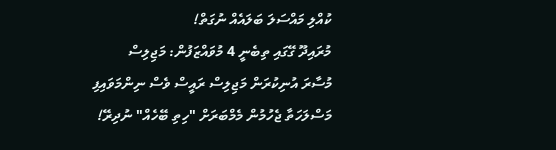ކުއްލި މައްސަލަ ބަލައެއް ނުގަތް!
މުރައިދޫ ގޭގައި ތިބެނީ 4 މުވައްޒަފުން: މަޖިލިސް
މުސާރަ އުނިކުރަން މަޖިލިސް ރައީސް ވެސް ނިންމަވައިފި
މަސްލަހަތާ ޖެހުމުން މެމްބަރަށް "ހިތި ބޭހެއް" ނުދިރޭ!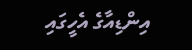އިންޑިއާގެ އެހީގައި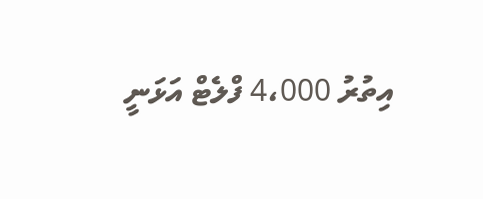އިތުރު 4،000 ފްލެޓް އަޅަނީ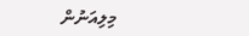މިލިއަނުން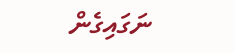ނަގައިގެން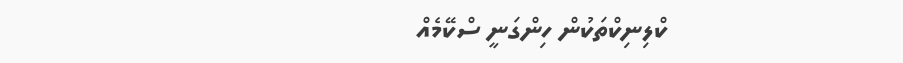ކްލިނިކްތަކުން ހިންގަނީ ސްކޭމެއް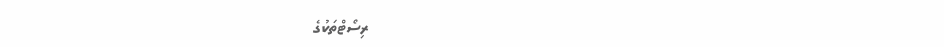ރިސޯޓްތަކުގެ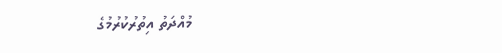މުއްދަތު އިތުރުކުރުމުގެ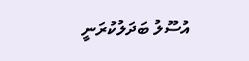އުސޫލު ބަދަލުކުރަނީ